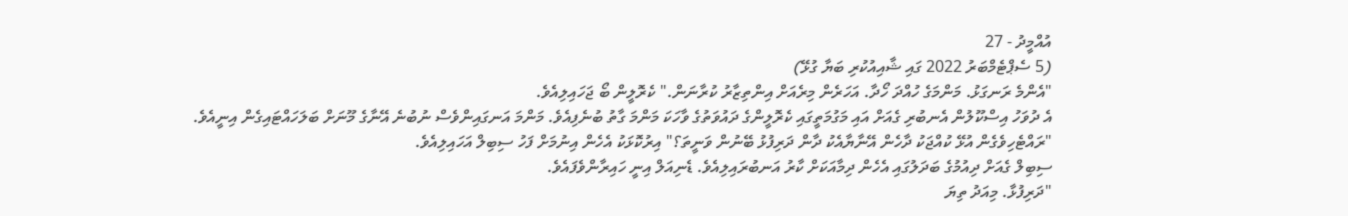އުއްމީދު - 27
(5 ސެޕްޓެމްބަރު 2022 ގައި ޝާއިއުކުރި ބަޔާ ގުޅޭ)
"އެންމެ ރަނގަޅު. މަންމަގެ ހުއްދަ ހޯދާ. އަހަރެން މިރެއަށް އިންތިޒާރު ކުރާނަން." ކެރޮލީން ބޯ ޖަހައިލިއެވެ.
އެ ދުވަހު އިސްކޫލުން އެނބުރި ގެއަށް އައި މަގުމަތީގައި ކެރޮލީންގެ ދައުވަތުގެ ވާހަކަ މަންމަ ގާތު ބުނެފިއެވެ. މަންމަ އަނގައިންވެސް ނުބުނެ އޭނާގެ މޫނަށް ބަލަހައްޓައިގެން އިނީއެވެ.
"ރައްޓެހިވެގެން އުޅޭ ކުއްޖަކު ދާހެން އޭނާޔާއެކު ދާން ދަރިފުޅު ބޭނުން ވަނީތަ؟" އިރުކޮޅަކު އެހެން އިނުމަށް ފަހު ސިބިލް އަހައިލިއެވެ.
ސިބިލް ގެއަށް ދިއުމުގެ ބަދަލުގައި އެހެން ދިމާއަކަށް ކާރު އަނބުރައިލިއެވެ. ޑެނިއަލް އިނީ ހައިރާންވެފައެވެ.
"ދަރިފުޅާ. މިއަދު ތިޔަ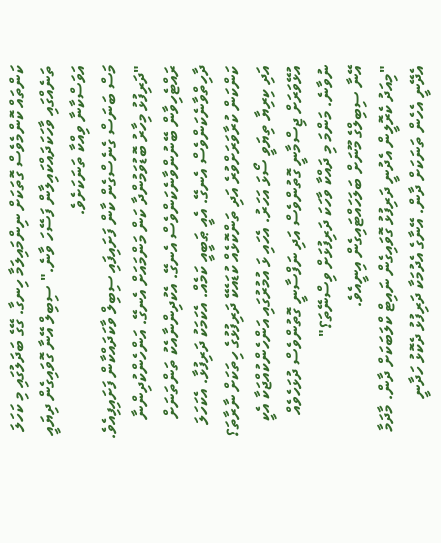ކަންތައް ކޮންމެވެސް ގޮތަކަށް ނިންމައިލަމާ ހިނގާ. ގޭގެ ބަދަލުގައި މި ކަހަލަ ތަނެއްގައި ވާހަކަދައްކައިލާން ފަސޭހަ ވާނެ." ސިބިލް އޭނާ ގޮވައިގެން ދިޔައީ އަވަސްކާނާ ވިއްކާ ތަނަކަށެވެ.
މަސް ބަނަސް ގެނެސްގެން ކާން ފަށައިފައި ސިބިލް ވާކަދައްކާން ފަށައިފިއެވެ. "ދަރިފުޅު މިހާރު ބޮޑުވަމުންދާ ކަން މަންމައަށް އެނގޭ. އަންހެންކުދިންނާ ރައްޓެހިވާން ބޭނުންވާނެކަންވެސް އެނގޭ. އެކުދިންނާއެކު ތަންތަނަށް ދާހިތްވާނެކަންވެސް އެނގޭ. އެއީ ޠަބީއީ ކަމެއް. އެކަމަކު ދަރިފުޅާ. އެކަހަލަ ކަންކަން ކުރާވަރަށްވުރެ އަދި ތަންކޮޅެއް ކުޑައެކޭ ދަރިފުޅުގެ ހިތަކަށް ނާރާތަ؟ އަދި ކިރިޔާ ތިޔަވީ ސޯޅަ އަހަރު. އެހައި ޅަ އުމުރުގައި އަންހެންކުއްޖަކާ އެކީ އުޅޭވަރަށް ޖިސްމާނީ ގޮތުންވެސް އަދި ނަފްސާނީ ގޮތުންވެސް ދުޅަހެވެއް ނުވާނެ. މަންމަ މި ދައްކާ ވާހަކަ ދަރިފުޅަށް ވިސްނޭތަ؟"
އޭނާ ސިބިލްގެ މޫނަށް ބަލަހައްޓައިގެން އިނީއެވެ.
"މިއަދު ކެރޮލީން އެދުނީ ދަރިފުޅު ގޮވައިގެން ނައިޓް ކްލަބަކަށް ދާން. މާދަމާ އެދޭނީ އެހެން ތަނަކަށް ދާން. އޭނާގެ އެދުމަކާ ދަރިފުޅު ދެކޮޅު ހަދާނީ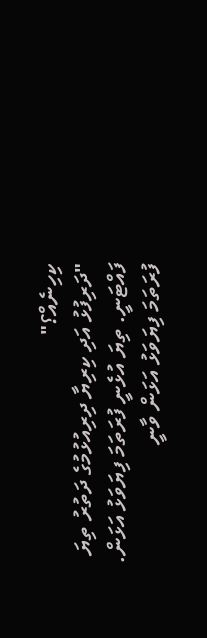ކިހިނެއް؟"
"ދަރިފުޅު އަދި ކިރިޔާ ދިރިއުޅުމުގެ ދަތުރު ތިޔަ ފައްޓަނީ. ތިޔަ އުޅެނީ ފުރަތަމަ ފިޔަވަޅު އަޅަން. ފުރަތަމަ ފިޔަވަޅު އަޅަން ވާނީ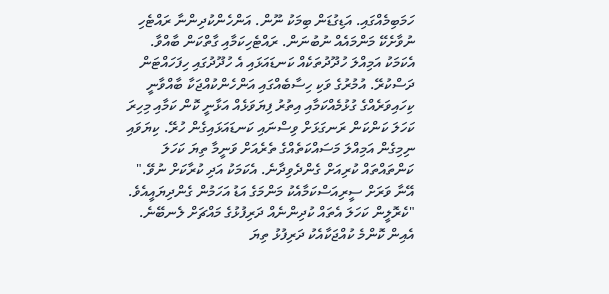ހަމަބިމެއްގައި. އަޑިގުޑަން ބިމަކު ނޫން. އަންހެންކުދިންނާ ރައްޓެހި ނުވާށެކޭ މަންމައެއް ނުބުނަން. ރައްޓެހިކަމާއި ގާތްކަން ބާއްވާ. އެކަމަކު އަމިއްލަ ހުދޫދުތަކެއް ކަނޑައަޅައި އެ ހުދޫދުގައި ހިފަހައްޓަން ދަސްކުރޭ. އުމުރުގެ ވަކި ހިސާބެއްގައި އަންހެންކުއްޖަކާ ބާއްވާނީ ކިހައިވަރެއްގެ ގުޅުމެއްކަމާއި އިތުރު ފިޔަވަޅެއް އަޅާނީ ކޮން ކަމާއި މިހިރަ ކަހަލަ ކަންކަން ރަނގަޅަށް ވިސްނައި ކަނޑައަޅައިގެން ހުރޭ. ކިޔަވައި ނިމިގެން އަމިއްލަ މަސައްކަތެއްގެ ތެރެއަށް ވަނީމާ ތިޔަ ކަހަލަ ކަންތައްތައް ކުރިއަށް ގެންދެވިދާނެ. އެކަމަކު އަދި ކުރާކަށް ނުވޭ."
އޭނާ ވަރަށް ސީރިއަސްކަމާއެކު މަންމަގެ އަޑު އަހަމުން ގެންދިޔައީއެވެ.
"ކެރޮލީން ކަހަލަ އެތައް ކުދިންނެއް ދަރިފުޅުގެ މައްޗަށް ލެނބޭނެ. އެއިން ކޮންމެ ކުއްޖަކާއެކު ދަރިފުޅު ތިޔަ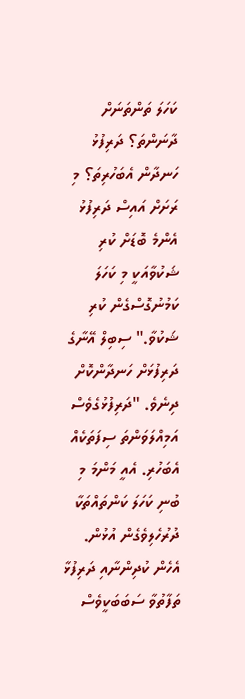ކަހަލަ ތަންތަނަށް ދާނަންތަ؟ ދަރިފުޅު ހަނދާން އެބަހުރިތަ؟ މި ރަށަށް އައިސް ދަރިފުޅު އެންމެ ބޮޑަށް ކުރި ޝަކުވާއަކީ މި ކަހަލަ ކަމުނުގޮސްގެން ކުރި ޝަކުވާ." ސިބިލް އޭނާގެ ދަރިފުޅަށް ހަނދާންކޮށް ދިނެވެ. "ދަރިފުޅުގެވެސް އަމިއްލަވަންތަ ސިފަތަކެއް އެބަހުރި. އެއީ މަންމަ މި ބުނި ކަހަލަ ކަންތައްތަކާ ދުރުހެލިވެގެން އުޅުން. އެހެން ކުދިންނާއި ދަރިފުޅާ ތަފާތުވާ ސަބަބަކީވެސް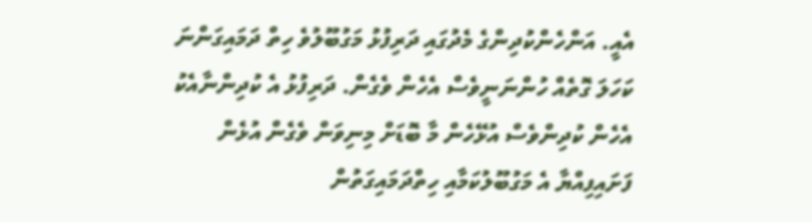އެއީ. އަންހެންކުދިންގެ މެދުގައި ދަރިފުޅު މަގުބޫލުވެ ހިތް ދަމައިގަންނަ ކަހަލަ ގޮތެއް ހުންނަނީވެސް އެހެން ވެގެން. ދަރިފުޅު އެ ކުދިންނާއެކު އެހެން ކުދިންވެސް އުޅޭހެން މާ ބޮޑަށް މިނިވަން ވެގެން އުޅެން ފަށައިފިއްޔާ އެ މަގުބޫލުކަމާއި ހިތްދަމައިގަތުން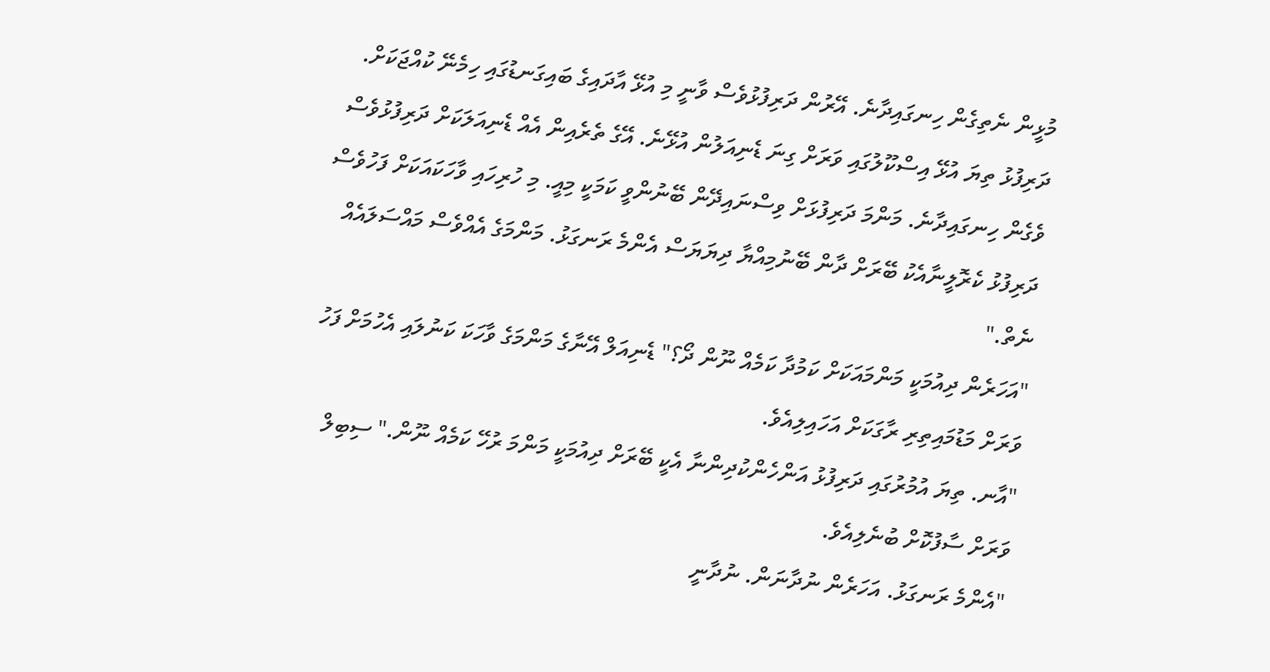މުޅީން ނެތިގެން ހިނގައިދާނެ. އޭރުން ދަރިފުޅުވެސް ވާނީ މި އުޅޭ އާދައިގެ ބައިގަނޑުގައި ހިމެނޭ ކުއްޖަކަށް. ދަރިފުޅު ތިޔަ އުޅޭ އިސްކޫލުގައި ވަރަށް ގިނަ ޑެނިއަލުން އުޅޭނެ. އޭގެ ތެރެއިން އެއް ޑެނިއަލަކަށް ދަރިފުޅުވެސް ވެގެން ހިނގައިދާނެ. މަންމަ ދަރިފުޅަށް ވިސްނައިދޭން ބޭނުންވީ ކަމަކީ މިއީ. މި ހުރިހައި ވާހަކައަކަށް ފަހުވެސް ދަރިފުޅު ކެރޮލީނާއެކު ބޭރަށް ދާން ބޭނުމިއްޔާ ދިޔަޔަސް އެންމެ ރަނގަޅު. މަންމަގެ އެއްވެސް މައްސަލައެއް ނެތް."
"އަހަރެން ދިއުމަކީ މަންމައަކަށް ކަމުދާ ކަމެއް ނޫން ދޯ؟" ޑެނިއަލް އޭނާގެ މަންމަގެ ވާހަކަ ކަނުލައި އެހުމަށް ފަހު ވަރަށް މަޑުމައިތިރި ރާގަކަށް އަހައިލިއެވެ.
"އާނ. ތިޔަ އުމުރުގައި ދަރިފުޅު އަންހެންކުދިންނާ އެކީ ބޭރަށް ދިއުމަކީ މަންމަ ރުހޭ ކަމެއް ނޫން." ސިބިލް ވަރަށް ސާފުކޮށް ބުނެލިއެވެ.
"އެންމެ ރަނގަޅު. އަހަރެން ނުދާނަން. ނުދާނީ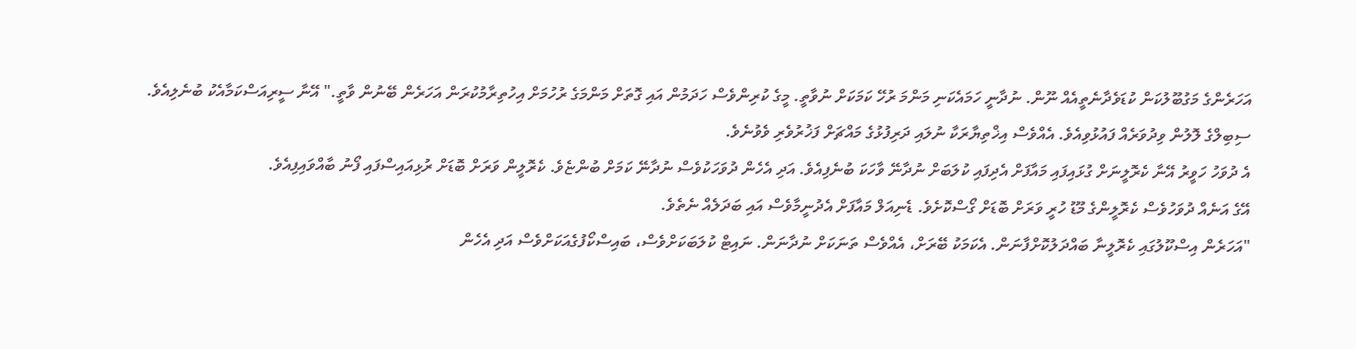އަހަރެންގެ މަގުބޫލުކަން ކުޑަވެދާނެތީއެއް ނޫން. ނުދާނީ ހަމައެކަނި މަންމަ ރުހޭ ކަމަކަށް ނުވާތީ. މީގެ ކުރިންވެސް ހަދަމުން އައި ގޮތަށް މަންމަގެ ރުހުމަށް އިހުތިރާމުކުރަން އަހަރެން ބޭނުން ވާތީ." އޭނާ ސީރިއަސްކަމާއެކު ބުނެލިއެވެ.
ސިބިލްގެ ލޮލުން ވިދުވަރެއް ފައުޅުވިއެވެ. އެއްވެސް އިޚްތިޔާރަކާ ނުލައި ދަރިފުޅުގެ މައްޗަށް ފަޚުރުވެރި ވެވުނެވެ.
އެ ދުވަހު ހަވީރު އޭނާ ކެރޮލީނަށް ގުޅައިފައި މައާފަށް އެދިފައި ކުލަބަށް ނުދާނޭ ވާހަކަ ބުނެފިއެވެ. އަދި އެހެން ދުވަހަކުވެސް ނުދާނޭ ކަމަށް ބުންޏެވެ. ކެރޮލީން ވަރަށް ބޮޑަށް ރުޅިއައިސްފައި ފޯނު ބާއްވައިފިއެވެ.
އޭގެ އަނެއް ދުވަހުވެސް ކެރޮލީންގެ މޫޑު ހުރީ ވަރަށް ބޮޑަށް ގޯސްކޮށެވެ. ޑެނިއަލް މައާފަށް އެދުނީމާވެސް އައި ބަދަލެއް ނެތެވެ.
"އަހަރެން އިސްކޫލުގައި ކެރޮލީނާ ބައްދަލުކޮށްފާނަން. އެކަމަކު ބޭރަށް، އެއްވެސް ތަނަކަށް ނުދާނަން. ނައިޓް ކުލަބަކަށްވެސް، ބައިސްކޯފުގެއަކަށްވެސް އަދި އެހެން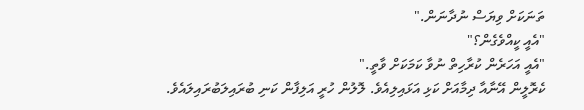ތަނަކަށް ވިޔަސް ނުދާނަން."
"އެއީ ކީއްވެގެން؟"
"އެއީ އަހަރެން ކުރާހިތް ނުވާ ކަމަކަށް ވާތީ."
ކެރޮލީން އޭނާއާ ދިމާއަށް ކަޅި އަޅައިލިއެވެ. ލޮލުން ހުރީ އަލިފާން ކަނި ބުރައިލަބުރައިލައެވެ.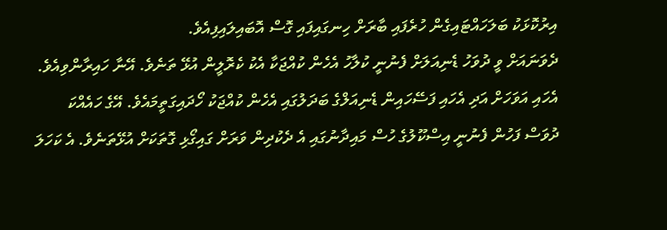އިރުކޮޅަކު ބަލަހައްޓައިގެން ހުރެފައި ބާރަށް ހިނގައިފައި ގޮސް އޮބައިލައިފިއެވެ.
ދެވަނައަށް ވީ ދުވަހު ޑެނިއަލަށް ފެނުނީ ކުލާހު އެހެން ކުއްޖަކާ އެކު ކެރޮލީން އުޅޭ ތަނެވެ. އޭނާ ހައިރާންވިއެވެ. އެހައި އަވަހަށް އަދި އެހައި ފަސޭހައިން ޑެނިއަލްގެ ބަދަލުގައި އެހެން ކުއްޖަކު ހޯދައިގަތީމައެވެ. އޭގެ ހައެއްކަ ދުވަސް ފަހުން ފެނުނީ އިސްކޫލުގެ ހުސް މައިދާނުގައި އެ ދެކުދިން ވަރަށް ގައިގޯޅި ގޮތަކަށް އުޅޭތަނެވެ. އެ ކަހަލަ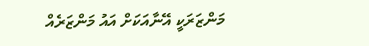މަންޒަރަކީ އޭނާއަކަށް އައު މަންޒަރެއް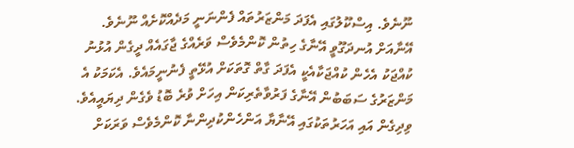ނޫނެވެ. އިސްކޫލުގައި އެފަދަ މަންޒަރުތައް ފެންނަނީ މަދެއްކޮށެއް ނޫނެވެ. އޭނާއަށް އުނދަގޫވީ އޭނާގެ ހިތުން ކޮންމެވެސް ވަރެއްގެ ޖާގައެއް ދީގެން އުޅުނު ކުއްޖަކު އެހެން ކުއްޖަކާއެކީ އެފަދަ ގާތް ގޮތަކަށް އުޅޭތީ ފެނުނީމައެވެ. އެކަމަކު އެ މަންޒަރުގެ ސަބަބުން އޭނާގެ ފަރުވާތެރިކަން އިހަށް ވުރެ ބޮޑު ވެގެން ދިޔައީއެވެ.
ވިދިގެން އައި އަހަރުތަކުގައި އޭނާޔާ އަންހެންކުދިންނާ ކޮންމެވެސް ވަރަކަށް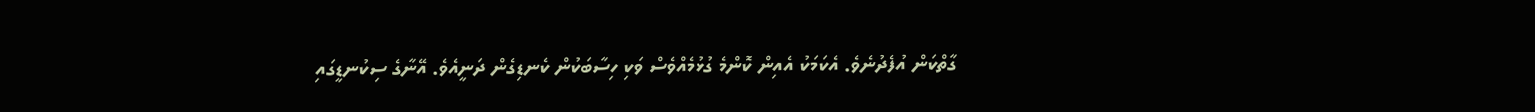ގާތްކަން އުފެދުނެވެ. އެކަމަކު އެއިން ކޮންމެ ގުޅުމެއްވެސް ވަކި ހިސާބަކުން ކެނޑިގެން ދަނީއެވެ. އޭނާގެ ސިކުނޑީގައި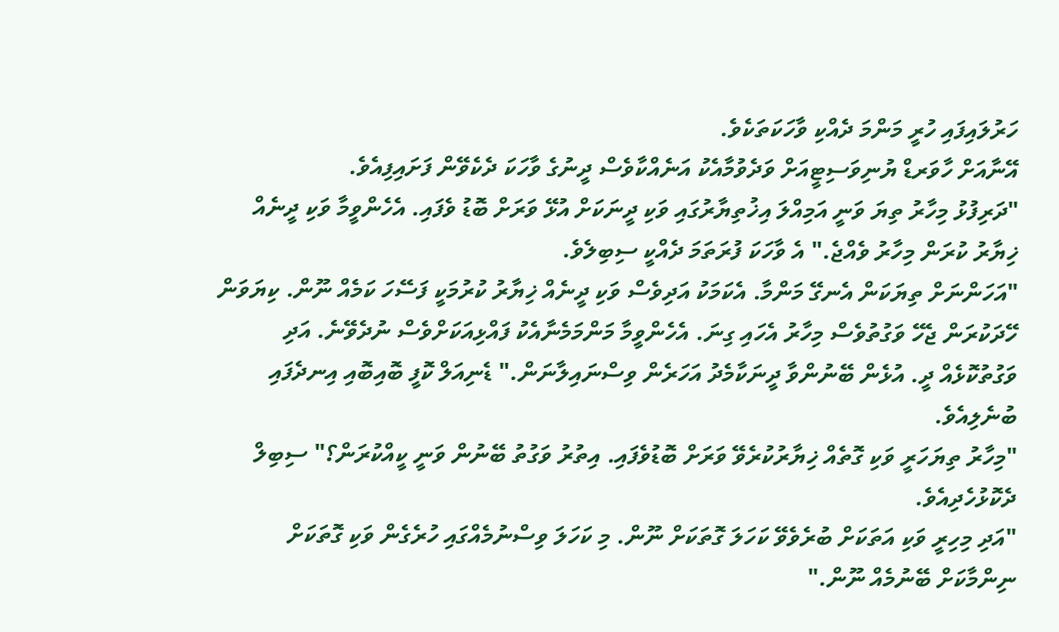ހަރުލައިފައި ހުރީ މަންމަ ދެއްކި ވާހަކަތަކެވެ.
އޭނާއަށް ހާވަރޑް ޔުނިވަސިޓީއަށް ވަދެވުމާއެކު އަނެއްކާވެސް ދީނުގެ ވާހަކަ ދެކެވޭން ފަށައިފިއެވެ.
"ދަރިފުޅު މިހާރު ތިޔަ ވަނީ އަމިއްލަ އިޚުތިޔާރުގައި ވަކި ދީނަކަށް އުޅޭ ވަރަށް ބޮޑު ވެފައި. އެހެންވީމާ ވަކި ދީނެއް ޚިޔާރު ކުރަން މިހާރު ވެއްޖެ." އެ ވާހަކަ ފުރަތަމަ ދެއްކީ ސިބިލެވެ.
"އަހަންނަށް ތިޔަކަން އެނގޭ މަންމާ. އެކަމަކު އަދިވެސް ވަކި ދީނެއް ޚިޔާރު ކުރުމަކީ ފަސޭހަ ކަމެއް ނޫން. ކިޔަވަން ހޭދަކުރަން ޖެހޭ ވަގުތުވެސް މިހާރު އެހައި ގިނަ. އެހެންވީމާ މަންމަމެނާއެކު ފައްޅިއަކަށްވެސް ނުދެވޭނެ. އަދި ވަގުތުކޮޅެއް ދީ. އުޅެން ބޭނުންވާ ދީނަކާމެދު އަހަރެން ވިސްނައިލާނަން." ޑެނިއަލް ކޮފީ ބޮއިބޮއި އިނދެފައި ބުނެލިއެވެ.
"މިހާރު ތިޔަހަރީ ވަކި ގޮތެއް ޚިޔާރުކުރެވޭ ވަރަށް ބޮޑުވެފައި. އިތުރު ވަގުތު ބޭނުން ވަނީ ކީއްކުރަން؟" ސިބިލް ދެކޮޅުހެދިއެވެ.
"އަދި މިހިރީ ވަކި އަތަކަށް ބުރެވެވޭ ކަހަލަ ގޮތަކަށް ނޫން. މި ކަހަލަ ވިސްނުމެއްގައި ހުރެގެން ވަކި ގޮތަކަށް ނިންމާކަށް ބޭނުމެއް ނޫން."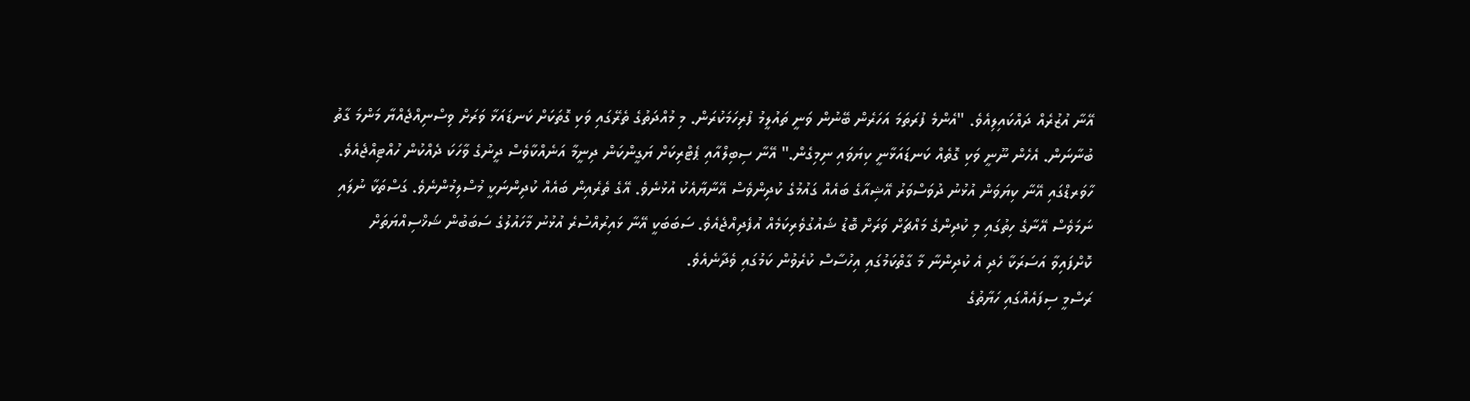އޭނާ އުޒުރެއް ދައްކައިލިއެވެ. "އެންމެ ފުރަތަމަ އަހަރެން ބޭނުން ވަނީ ތައުލީމު ފުރިހަމަކުރަން. މި މުއްދަތުގެ ތެރޭގައި ވަކި ގޮތަކަށް ކަނޑައަޅާ ވަރަށް ވިސްނިއްޖެއްޔާ މަންމަ ގާތު ބުނާނަން. އެހެން ނޫނީ ވަކި ގޮތެއް ކަނޑައަޅާނީ ކިޔަވައި ނިމިގެން." އޭނާ ސިބިލްއާއި ޕެޓްރިކަށް ޔަގީންކަން ދިނީމާ އަނެއްކާވެސް ދީނުގެ ވާހަކަ ދެއްކުން ހުއްޓިއްޖެއެވެ.
ހާވަރޑްގައި އޭނާ ކިޔަވަން އުޅުނު ދުވަސްވަރު އޭޝިއާގެ ބައެއް ގައުމުގެ ކުދިންވެސް އޭނާޔާއެކު އުޅުނެވެ. އޭގެ ތެރެއިން ބައެއް ކުދިންނަކީ މުސްލިމުންނެވެ. ގަސްތަކާ ނުލައި ނަމަވެސް އޭނާގެ ހިތުގައި މި ކުދިންގެ މައްޗަށް ވަރަށް ބޮޑު ޝައުގުވެރިކަމެއް އުފެދިއްޖެއެވެ. ސަބަބަކީ އޭނާ ޅައިރުއްސުރެ އުޅުނު މާހައުލުގެ ސަބަބުން ޝަޚްސިއްޔަތަށް ކޮށްފައިވާ އަސަރަކާ ހެދި އެ ކުދިންނާ މާ ގާތްކަމުގައި އިހުސާސް ކުރެވުން ކަމުގައި ވެދާނެއެވެ.
ރަސްމީ ސިފައެއްގައި ހަޔާތުގެ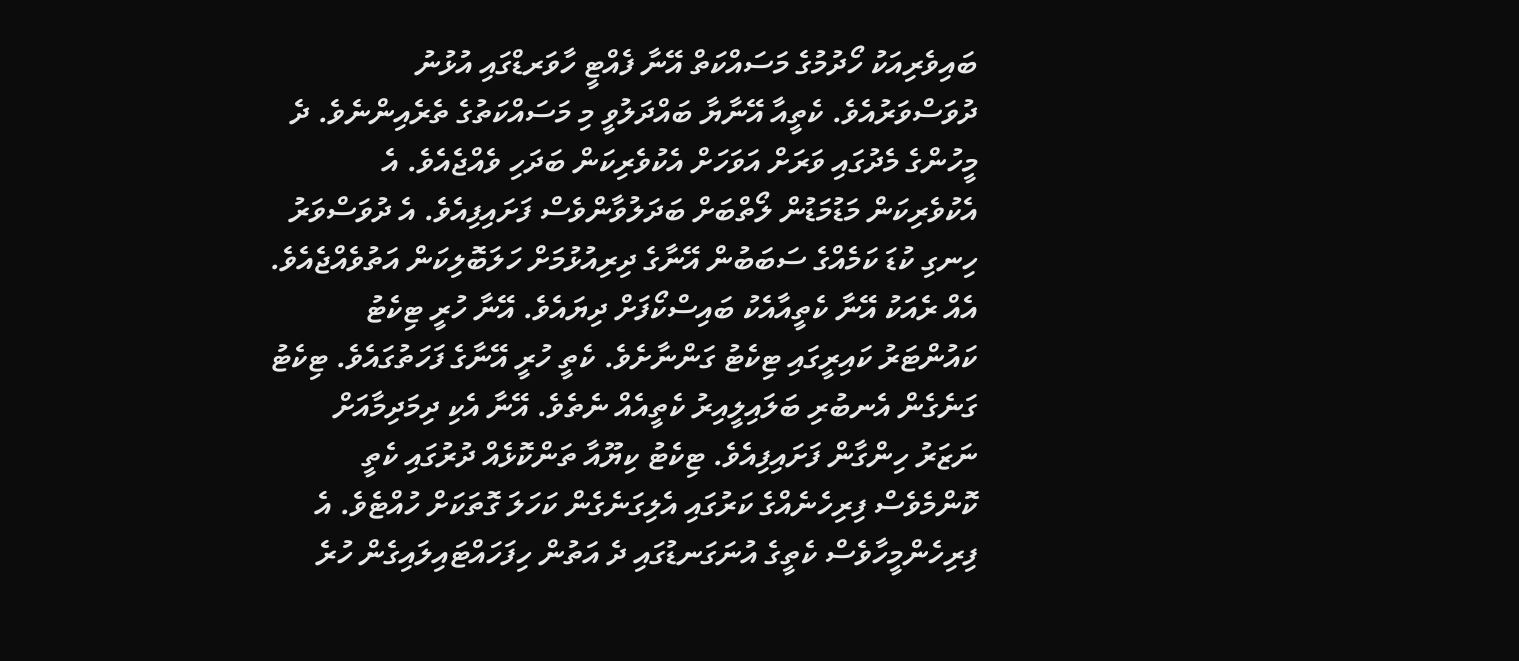ބައިވެރިއަކު ހޯދުމުގެ މަސައްކަތް އޭނާ ފެއްޓީ ހާވަރޑްގައި އުޅުނު ދުވަސްވަރުއެވެ. ކެތީއާ އޭނާޔާ ބައްދަލުވީ މި މަސައްކަތުގެ ތެރެއިންނެވެ. ދެ މީހުންގެ މެދުގައި ވަރަށް އަވަހަށް އެކުވެރިކަން ބަދަހި ވެއްޖެއެވެ. އެ އެކުވެރިކަން މަޑުމަޑުން ލޯތްބަށް ބަދަލުވާންވެސް ފަށައިފިއެވެ. އެ ދުވަސްވަރު ހިނގި ކުޑަ ކަމެއްގެ ސަބަބުން އޭނާގެ ދިރިއުޅުމަށް ހަލަބޮލިކަން އަތުވެއްޖެއެވެ.
އެއް ރެއަކު އޭނާ ކެތީއާއެކު ބައިސްކޯފަށް ދިޔައެވެ. އޭނާ ހުރީ ޓިކެޓު ކައުންޓަރު ކައިރީގައި ޓިކެޓު ގަންނާށެވެ. ކެތީ ހުރީ އޭނާގެ ފަހަތުގައެވެ. ޓިކެޓު ގަނެގެން އެނބުރި ބަލައިލީއިރު ކެތީއެއް ނެތެވެ. އޭނާ އެކި ދިމަދިމާއަށް ނަޒަރު ހިންގާން ފަށައިފިއެވެ. ޓިކެޓު ކިޔޫއާ ތަންކޮޅެއް ދުރުގައި ކެތީ ކޮންމެވެސް ފިރިހެނެއްގެ ކަރުގައި އެލިގަނެގެން ކަހަލަ ގޮތަކަށް ހުއްޓެވެ. އެ ފިރިހެންމީހާވެސް ކެތީގެ އުނަގަނޑުގައި ދެ އަތުން ހިފަހައްޓައިލައިގެން ހުރެ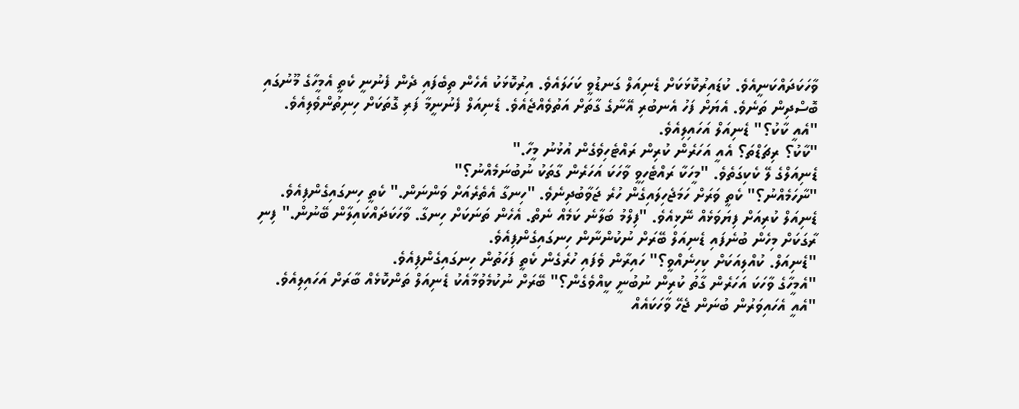ވާހަކަދައްކަނީއެވެ. ކުޑައިރުކޮޅަކަށް ޑެނިއަލް ގަނޑުވީ ކަހަލައެވެ. އިރުކޮޅަކު އެހެން ތިބެފައި ދެން ފެނުނީ ކެތީ އެމީހާގެ މޫނުގައި ބޮސްދިން ތަނެވެ. އެޔަށް ފަހު އެނބުރި އޭނާގެ ގާތަށް އަތުވެއްޖެއެވެ. ޑެނިއަލް ފެނުނީމާ ފަރި ގޮތަކަށް ހިނިތުންވެލިއެވެ.
"އެއީ ކާކު؟" ޑެނިއަލް އަހައިލިއެވެ.
"ކާކު؟ ރިޗަޑްތަ؟ އެއީ އަހަރެން ކުރިން ރައްޓެހިވެގެން އުޅުނު މީހާ."
ޑެނިއަލްގެ ލޭ ކެކިގަތެވެ. "މީހަކާ ރައްޓެހިވީ ވާހަކަ އަހަރެން ގާތަކު ނުބުނަމެއްނު؟"
"ނާހަމެއްނު؟" ކެތީ ވަރަށް ހަމަޖެހިލައިގެން ހުރެ ޖަވާބުދިނެވެ. "ހިނގާ އެތެރެއަށް ވަންނަން." ކެތީ ހިނގައިގެންފިއެވެ.
ޑެނިއަލް ކުރިއަށް ފިޔަވަޅެއް ނޭޅިއެވެ. "ފިލްމު ބަލާނެ ކަމެއް ނެތް. އެހެން ތަނަކަށް ހިނގާ. ވާހަކަދައްކައިލާން ބޭނުން." ފިނި ރާގަކަށް މިހެން ބުނެފައި ޑެނިއަލް ބޭރަށް ނުކުންނާން ހިނގައިގެންފިއެވެ.
"ޑެނިއަލް. ކުއްލިއަކަށް ކިހިނެއްވީ؟" ހައިރާން ވެފައި ހުރެގެން ކެތީ ފަހަތުން ހިނގައިގެންފިއެވެ.
"އެމީހާގެ ވާހަކަ އަހަރެން ގާތު ކުރިން ނުބުނީ ކީއްވެގެން؟" ބޭރަށް ނުކުމެވުމާއެކު ޑެނިއަލް ތަންކޮޅެއް ބާރަށް އަހައިލިއެވެ.
"އެއީ އެހައިވަރުން ބުނަން ޖެހޭ ވާހަކައެއް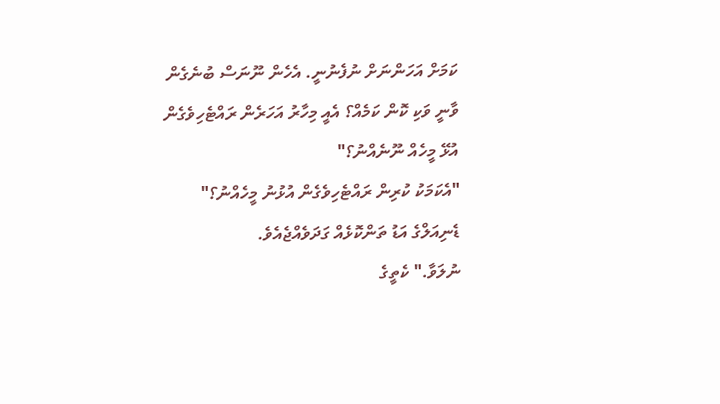ކަމަށް އަހަންނަށް ނުފެނުނީ. އެހެން ނޫނަސް ބުނެގެން ވާނީ ވަކި ކޮން ކަމެއް؟ އެއީ މިހާރު އަހަރެން ރައްޓެހިވެގެން އުޅޭ މީހެއް ނޫނެއްނު؟"
"އެކަމަކު ކުރިން ރައްޓެހިވެގެން އުޅުނު މީހެއްނު؟" ޑެނިއަލްގެ އަޑު ތަންކޮޅެއް ގަދަވެއްޖެއެވެ.
ނުލަވާ." ކެތީގެ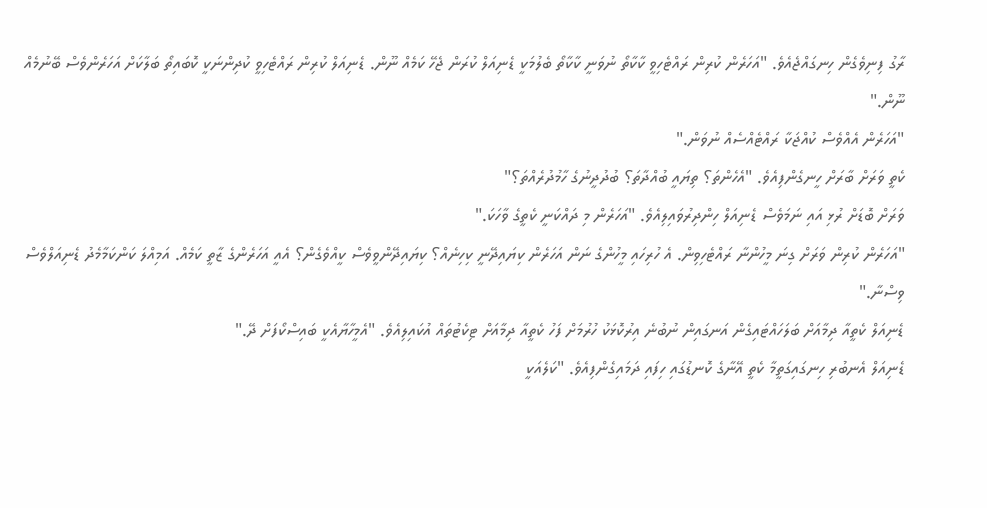ރާގު ފިނިވެގެން ހިނގައްޖެއެވެ. "އަހަރެން ކުރިން ރައްޓެހިވީ ކާކާތޯ ނުވަނީ ކާކާތޯ ބެލުމަކީ ޑެނިއަލް ކުރަން ޖެހޭ ކަމެއް ނޫން. ޑެނިއަލް ކުރިން ރައްޓެހިވީ ކުދިންނަކީ ކޮބައިތޯ ބަލާކަށް އަހަރެންވެސް ބޭނުމެއް ނޫން."
"އަހަރެން އެއްވެސް ކުއްޖަކާ ރައްޓެއްސެއް ނުވަން."
ކެތީ ވަރަށް ބާރަށް ހީނގެންފިއެވެ. "އެހެންތަ؟ ތިޔައީ ބުއްދާތަ؟ ބުދުދީނުގެ ހާމުދުރެއްތަ؟"
ވަރަށް ބޮޑަށް ރުޅި އައި ނަމަވެސް ޑެނިއަލް ހިންދިރުވައިލިއެވެ. "އަހަރެން މި ދައްކަނީ ކެތީގެ ވާހަކަ."
"އަހަރެން ކުރިން ވަރަށް ގިނަ މީހުންނާ ރައްޓެހިވިން. އެ ހުރިހައި މީހުންގެ ނަން އަހަރެން ކިޔައިދޭނީ ކިހިނެއް؟ ކިޔައިދޭންވީވެސް ކީއްވެގެން؟ އެއީ އަހަރެންގެ ޒާތީ ކަމެއް. އަމިއްލަ ކަންކަމާމެދު ޑެނިއަލްވެސް ވިސްނާ."
ޑެނިއަލް ކެތީއާ ދިމާއަށް ބަލަހައްޓައިގެން އަނގައިން ނުބުނެ އިރުކޮޅަކު ހުރުމަށް ފަހު ކެތީއާ ދިމާއަށް ޓިކެޓުތައް އުކައިލިއެވެ. "އެމީހާޔާއެކީ ބައިސްކޯފަށް ދޭ."
ޑެނިއަލް އެނބުރި ހިނގައިގަތީމާ ކެތީ އޭނާގެ ކޮނޑުގައި ހިފައި ދަމައިގެންފިއެވެ. "ކަލެއަކީ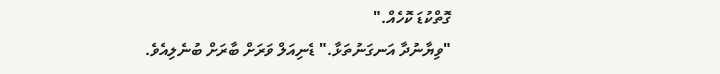ގޮތްކުޑަ ކޮހެއް."
"ވިޔާނުދާ އަނގަނުތަޅާ." ޑެނިއަލް ވަރަށް ބާރަށް ބުނެލިއެވެ.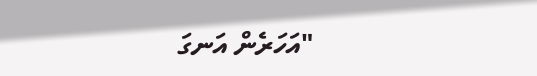"އަހަރެން އަނގަ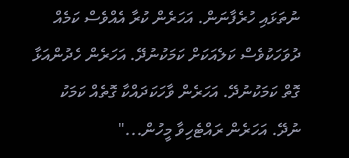ނުތަޅައި ހުރެފާނަން. އަހަރެން ކުރާ އެއްވެސް ކަމެއް ދުވަހަކުވެސް ކަލެއަކަށް ކަމަކުނުދޭ. އަހަރެން ހެދުންއަޅާ ގޮތް ކަމަކުނުދޭ. އަހަރެން ވާހަކަދައްކާ ގޮތެއް ކަމަކު ނުދޭ. އަހަރެން ރައްޓެހިވާ މީހުން..."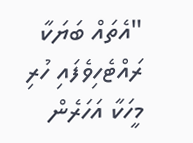"އެތައް ބަޔަކާ ރައްޓެހިވެފައި ހުރި މީހަކާ އަހަރެން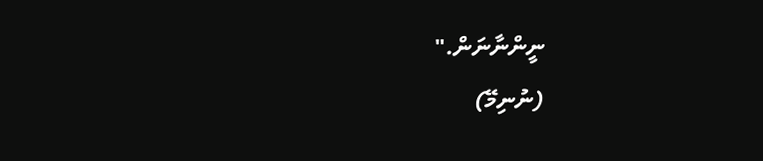ނީންނާނަން."
(ނުނިމޭ)